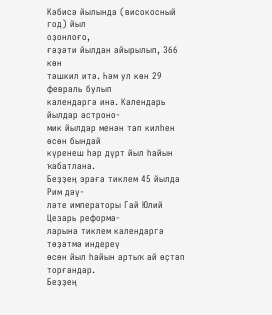Кәбисә йылында (високосный год) йыл
оҙонлоғо,
ғәҙәти йылдан айырылып, 366 көн
тәшкил итә. Һәм ул көн 29 февраль булып
календаргә инә. Календарь йылдар астроно-
мик йылдар менән тап килһен өсөн бындай
күренеш һәр дүрт йыл һайын ҡабатлана.
Беҙҙең эраға тиклем 45 йылда Рим дәү-
ләте императоры Гай Юлий Цезарь реформа-
ларына тиклем календаргә төҙәтмә индереү
өсөн йыл һайын артыҡ ай өҫтәп торғандар.
Беҙҙең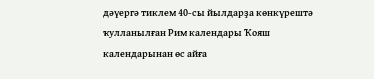дәүергә тиклем 40-сы йылдарҙа көнкүрештә
ҡулланылған Рим календары Ҡояш
календарынан өс айға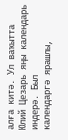алға китә. Ул ваҡытта
Юлий Цезарь яңы календарь индерә. Был
календаргә ярашлы,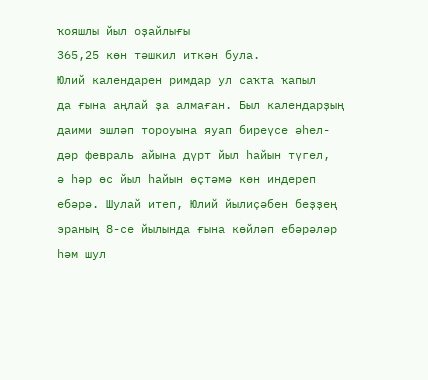ҡояшлы йыл оҙайлығы
365,25 көн тәшкил иткән була.
Юлий календарен римдар ул саҡта ҡапыл
да ғына аңлай ҙа алмаған. Был календарҙың
даими эшләп тороуына яуап биреүсе әһел-
дәр февраль айына дүрт йыл һайын түгел,
ә һәр өс йыл һайын өҫтәмә көн индереп
ебәрә. Шулай итеп, Юлий йылиҫәбен беҙҙең
эраның 8-се йылында ғына көйләп ебәрәләр
һәм шул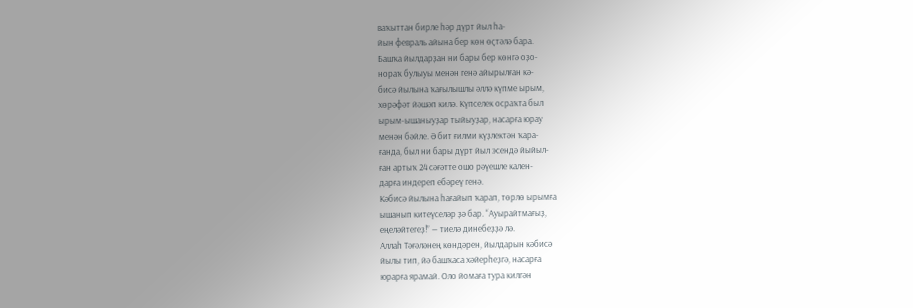ваҡыттан бирле һәр дүрт йыл һа-
йын февраль айына бер көн өҫтәлә бара.
Башҡа йылдарҙан ни бары бер көнгә оҙо-
нораҡ булыуы менән генә айырылған кә-
бисә йылына ҡағылышлы әллә күпме ырым,
хөрәфәт йәшәп килә. Күпселек осраҡта был
ырым-ышаныуҙар тыйыуҙар, насарға юрау
менән бәйле. Ә бит ғилми күҙлектән ҡара-
ғанда, был ни бары дүрт йыл эсендә йыйыл-
ған артыҡ 24 сәғәтте ошо рәүешле кален-
дарға индереп ебәреү генә.
Кәбисә йылына һағайып ҡарап, төрлө ырымға
ышанып китеүселәр ҙә бар. “Ауырайтмағыҙ,
еңеләйтегеҙ!” — тиелә динебеҙҙә лә.
Аллаһ Тәғәләнең көндәрен, йылдарын кәбисә
йылы тип, йә башҡаса хәйерһеҙгә, насарға
юрарға ярамай. Оло йомаға тура килгән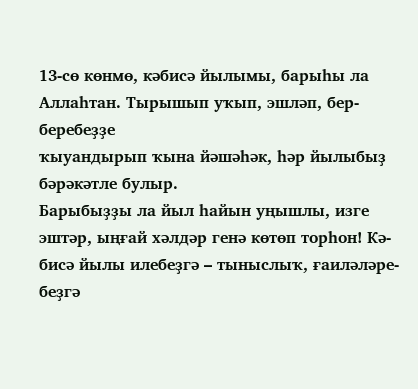13-сө көнмө, кәбисә йылымы, барыһы ла
Аллаһтан. Тырышып уҡып, эшләп, бер-беребеҙҙе
ҡыуандырып ҡына йәшәһәк, һәр йылыбыҙ
бәрәкәтле булыр.
Барыбыҙҙы ла йыл һайын уңышлы, изге
эштәр, ыңғай хәлдәр генә көтөп торһон! Кә-
бисә йылы илебеҙгә – тыныслыҡ, ғаиләләре-
беҙгә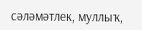сәләмәтлек, муллыҡ,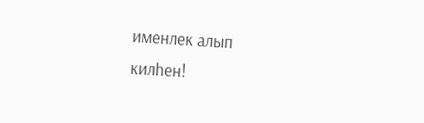именлек алып
килһен!